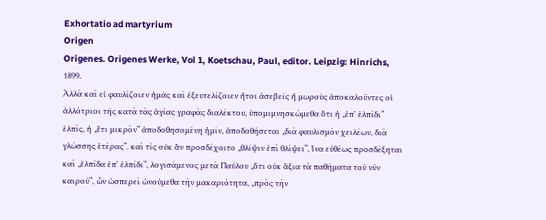Exhortatio ad martyrium
Origen
Origenes. Origenes Werke, Vol 1, Koetschau, Paul, editor. Leipzig: Hinrichs, 1899.
Ἀλλὰ καὶ εἰ φαυλίζοιεν ἡμᾶς καὶ ἐξευτελίζοιεν ἤτοι ἀσεβεῖς ἢ μωροὺς ἀποκαλοῦντες οἱ ἀλλότριοι τῆς κατὰ τὰς ἁγίας γραφὰς διαλέκτου, ὑπομιμνησκώμεθα ὅτι ἡ „ἐπ᾿ ἐλπίδι“ ἐλπὶς, ἡ „ἔτι μικρὸν“ ἀποδοθησομένη ἡμῖν, ἀποδοθήσεται „διὰ φαυλισμὸν χειλέων, διὰ γλώσσης ἑτέρας“. καὶ τίς οὐκ ἂν προσδέχοιτο „θλῖψιν ἐπὶ θλίψει“, ἵνα εὐθέως προσδέξηται καὶ „ἐλπίδα ἐπ᾿ ἐλπίδι“, λογισάμενος μετὰ Παύλου „ὅτι οὐκ ἄξια τὰ παθήματα τοῦ νῦν καιροῦ“, ὧν ὡσπερεὶ ὠνούμεθα τὴν μακαριότητα, „πρὸς τὴν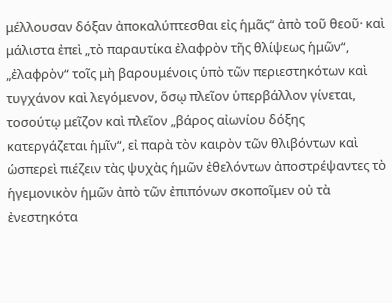μέλλουσαν δόξαν ἀποκαλύπτεσθαι εἰς ἡμᾶς“ ἀπὸ τοῦ θεοῦ· καὶ μάλιστα ἐπεὶ „τὸ παραυτίκα ἐλαφρὸν τῆς θλίψεως ἡμῶν“, „ἐλαφρὸν“ τοῖς μὴ βαρουμένοις ὑπὸ τῶν περιεστηκότων καὶ τυγχάνον καὶ λεγόμενον, ὅσῳ πλεῖον ὑπερβάλλον γίνεται, τοσούτῳ μεῖζον καὶ πλεῖον „βάρος αἰωνίου δόξης κατεργάζεται ἡμῖν“, εἰ παρὰ τὸν καιρὸν τῶν θλιβόντων καὶ ὡσπερεὶ πιέζειν τὰς ψυχὰς ἡμῶν ἐθελόντων ἀποστρέψαντες τὸ ἡγεμονικὸν ἡμῶν ἀπὸ τῶν ἐπιπόνων σκοποῖμεν οὐ τὰ ἐνεστηκότα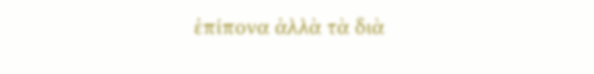ἐπίπονα ἀλλὰ τὰ διὰ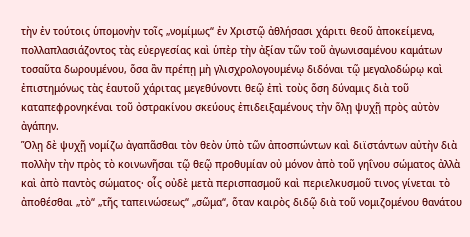τὴν ἐν τούτοις ὑπομονὴν τοῖς „νομίμως“ ἐν Χριστῷ ἀθλήσασι χάριτι θεοῦ ἀποκείμενα, πολλαπλασιάζοντος τὰς εὐεργεσίας καὶ ὑπὲρ τὴν ἀξίαν τῶν τοῦ ἀγωνισαμένου καμάτων τοσαῦτα δωρουμένου, ὅσα ἂν πρέπῃ μὴ γλισχρολογουμένῳ διδόναι τῷ μεγαλοδώρῳ καὶ ἐπιστημόνως τὰς ἑαυτοῦ χάριτας μεγεθύνοντι θεῷ ἐπὶ τοὺς ὅση δύναμις διὰ τοῦ καταπεφρονηκέναι τοῦ ὀστρακίνου σκεύους ἐπιδειξαμένους τὴν ὅλῃ ψυχῇ πρὸς αὐτὸν ἀγάπην.
Ὅλῃ δὲ ψυχῇ νομίζω ἀγαπᾶσθαι τὸν θεὸν ὑπὸ τῶν ἀποσπώντων καὶ διϊστάντων αὐτὴν διὰ πολλὴν τὴν πρὸς τὸ κοινωνῆσαι τῷ θεῷ προθυμίαν οὐ μόνον ἀπὸ τοῦ γηΐνου σώματος ἀλλὰ καὶ ἀπὸ παντὸς σώματος· οἷς οὐδὲ μετὰ περισπασμοῦ καὶ περιελκυσμοῦ τινος γίνεται τὸ ἀποθέσθαι „τὸ“ „τῆς ταπεινώσεως“ „σῶμα“, ὅταν καιρὸς διδῷ διὰ τοῦ νομιζομένου θανάτου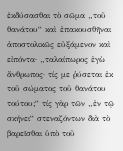ἐκδύσασθαι τὸ σῶμα „τοῦ θανάτου“ καὶ ἐπακουσθῆναι ἀποστολικῶς εὐξάμενον καὶ εἰπόντα· „ταλαίπωρος ἐγὼ ἄνθρωπος· τίς με ῥύσεται ἐκ τοῦ σώματος τοῦ θανάτου τούτου;“ τίς γὰρ τῶν „ἐν τῷ σκήνει“ στεναζόντων διὰ τὸ βαρεῖσθαι ὑπὸ τοῦ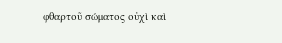φθαρτοῦ σώματος οὐχὶ καὶ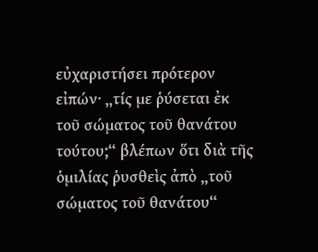εὐχαριστήσει πρότερον εἰπών· „τίς με ῥύσεται ἐκ τοῦ σώματος τοῦ θανάτου τούτου;“ βλέπων ὅτι διὰ τῆς ὁμιλίας ῥυσθεὶς ἀπὸ „τοῦ σώματος τοῦ θανάτου“